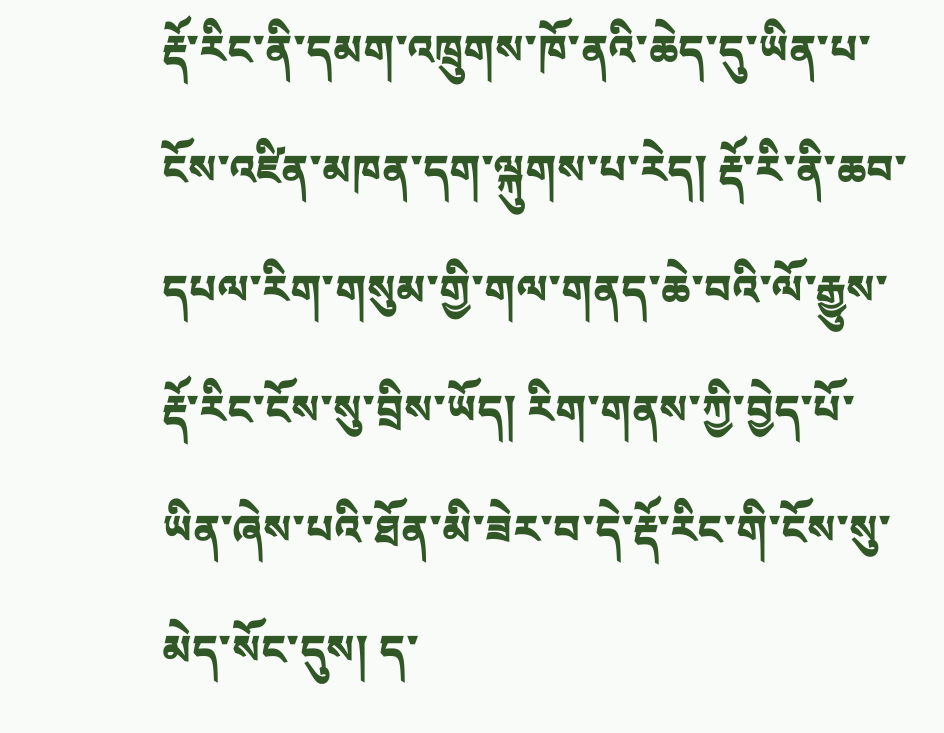རྡོ་རིང་ནི་དམག་འཁྲུགས་ཁོ་ནའི་ཆེད་དུ་ཡིན་པ་ངོས་འཛིན་མཁན་དག་ལྐུགས་པ་རེད། རྡོ་རི་ནི་ཆབ་དཔལ་རིག་གསུམ་གྱི་གལ་གནད་ཆེ་བའི་ལོ་རྒྱུས་རྡོ་རིང་ངོས་སུ་བྲིས་ཡོད། རིག་གནས་ཀྱི་བྱེད་པོ་ཡིན་ཞེས་པའི་ཐོན་མི་ཟེར་བ་དེ་རྡོ་རིང་གི་ངོས་སུ་མེད་སོང་དུས། ད་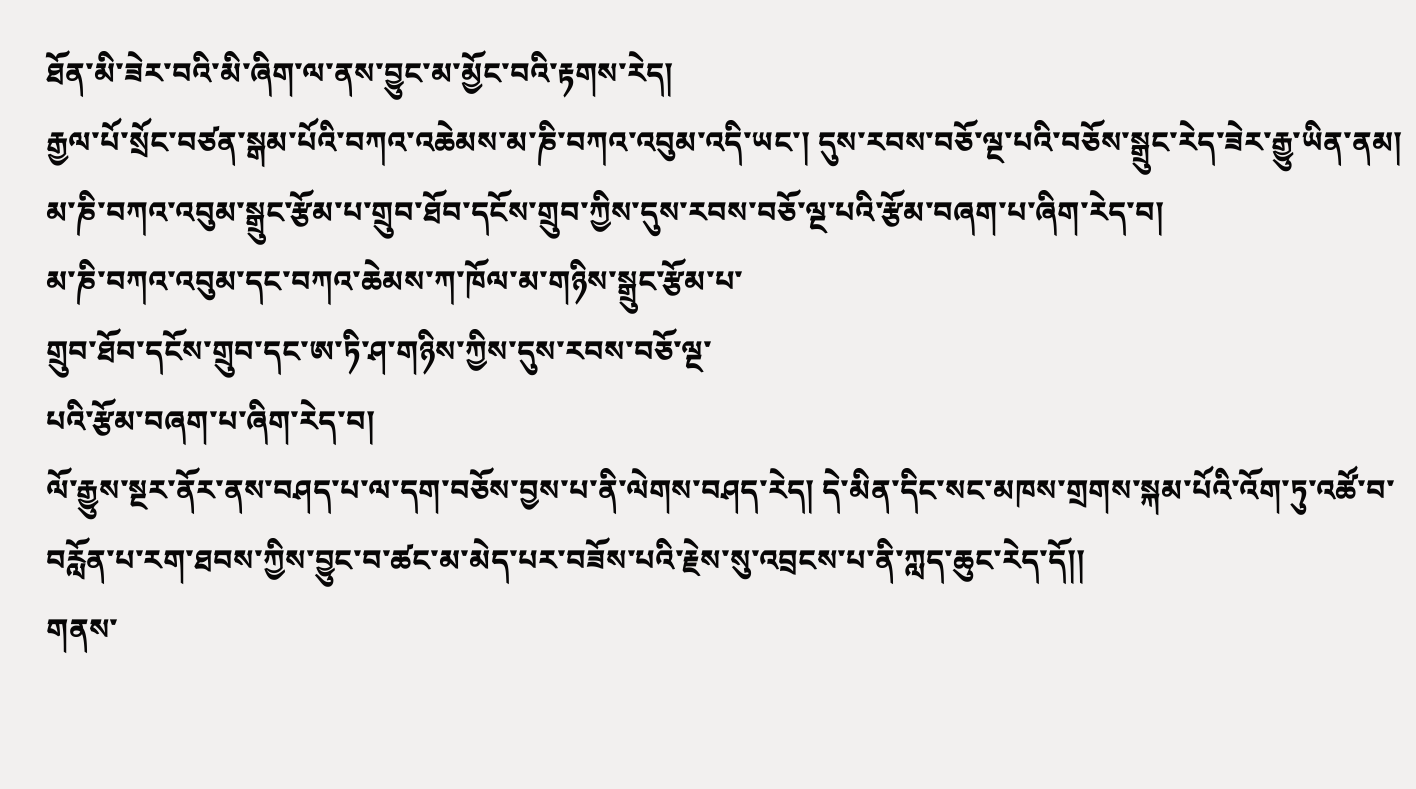ཐོན་མི་ཟེར་བའི་མི་ཞིག་ལ་ནས་བྱུང་མ་མྱོང་བའི་རྟགས་རེད།
རྒྱལ་པོ་སྲོང་བཙན་སྒམ་པོའི་བཀའ་འཆེམས་མ་ཎི་བཀའ་འབུམ་འདི་ཡང་། དུས་རབས་བཅོ་ལྔ་པའི་བཅོས་སྒྲུང་རེད་ཟེར་རྒྱུ་ཡིན་ནམ།
མ་ཎི་བཀའ་འབུམ་སྒྲུང་རྩོམ་པ་གྲུབ་ཐོབ་དངོས་གྲུབ་ཀྱིས་དུས་རབས་བཅོ་ལྔ་པའི་རྩོམ་བཞག་པ་ཞིག་རེད་བ།
མ་ཎི་བཀའ་འབུམ་དང་བཀའ་ཆེམས་ཀ་ཁོལ་མ་གཉིས་སྒྲུང་རྩོམ་པ་
གྲུབ་ཐོབ་དངོས་གྲུབ་དང་ཨ་ཏི་ཤ་གཉིས་ཀྱིས་དུས་རབས་བཅོ་ལྔ་
པའི་རྩོམ་བཞག་པ་ཞིག་རེད་བ།
ལོ་རྒྱུས་སྔར་ནོར་ནས་བཤད་པ་ལ་དག་བཅོས་བྱས་པ་ནི་ལེགས་བཤད་རེད། དེ་མིན་དིང་སང་མཁས་གྲགས་སྐམ་པོའི་འོག་ཏུ་འཚོ་བ་བརློན་པ་རག་ཐབས་ཀྱིས་བྱུང་བ་ཚང་མ་མེད་པར་བཟོས་པའི་རྗེས་སུ་འབྲངས་པ་ནི་ཀླད་ཆུང་རེད་དོ།།
གནས་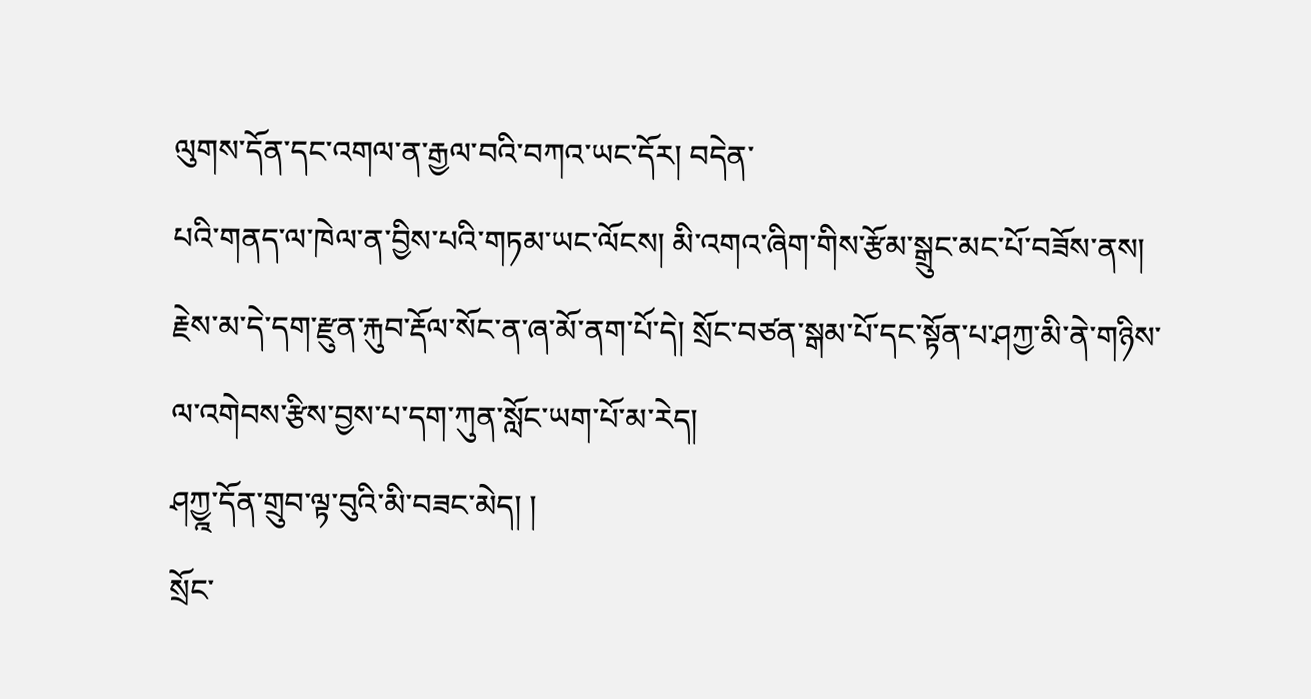ལུགས་དོན་དང་འགལ་ན་རྒྱལ་བའི་བཀའ་ཡང་དོར། བདེན་
པའི་གནད་ལ་ཁེལ་ན་བྱིས་པའི་གཏམ་ཡང་ལོངས། མི་འགའ་ཞིག་གིས་རྩོམ་སྒྲུང་མང་པོ་བཟོས་ནས། རྗེས་མ་དེ་དག་རྫུན་རྐུབ་རྡོལ་སོང་ན་ཞ་མོ་ནག་པོ་དེ། སྲོང་བཙན་སྒམ་པོ་དང་སྟོན་པ་ཤཀྱ་མི་ནེ་གཉིས་ལ་འགེབས་རྩིས་བྱས་པ་དག་ཀུན་སློང་ཡག་པོ་མ་རེད།
ཤཀྱྰ་དོན་གྲུབ་ལྟ་བུའི་མི་བཟང་མེད། །
སྲོང་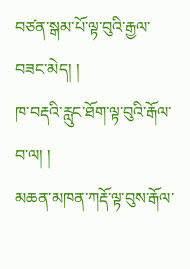བཙན་སྒམ་པོ་ལྟ་བུའི་རྒྱལ་བཟང་མེད། །
ཁ་བརྡའི་རླུང་ཐོག་ལྟ་བུའི་རྒོལ་བ་ལ། །
མཆན་མཁན་ཀརྡོ་ལྟ་བུས་རྒོལ་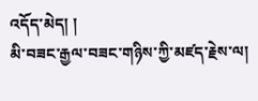འདོད་མེད། །
མི་བཟང་རྒྱལ་བཟང་གཉིས་ཀྱི་མཛད་རྗེས་ལ།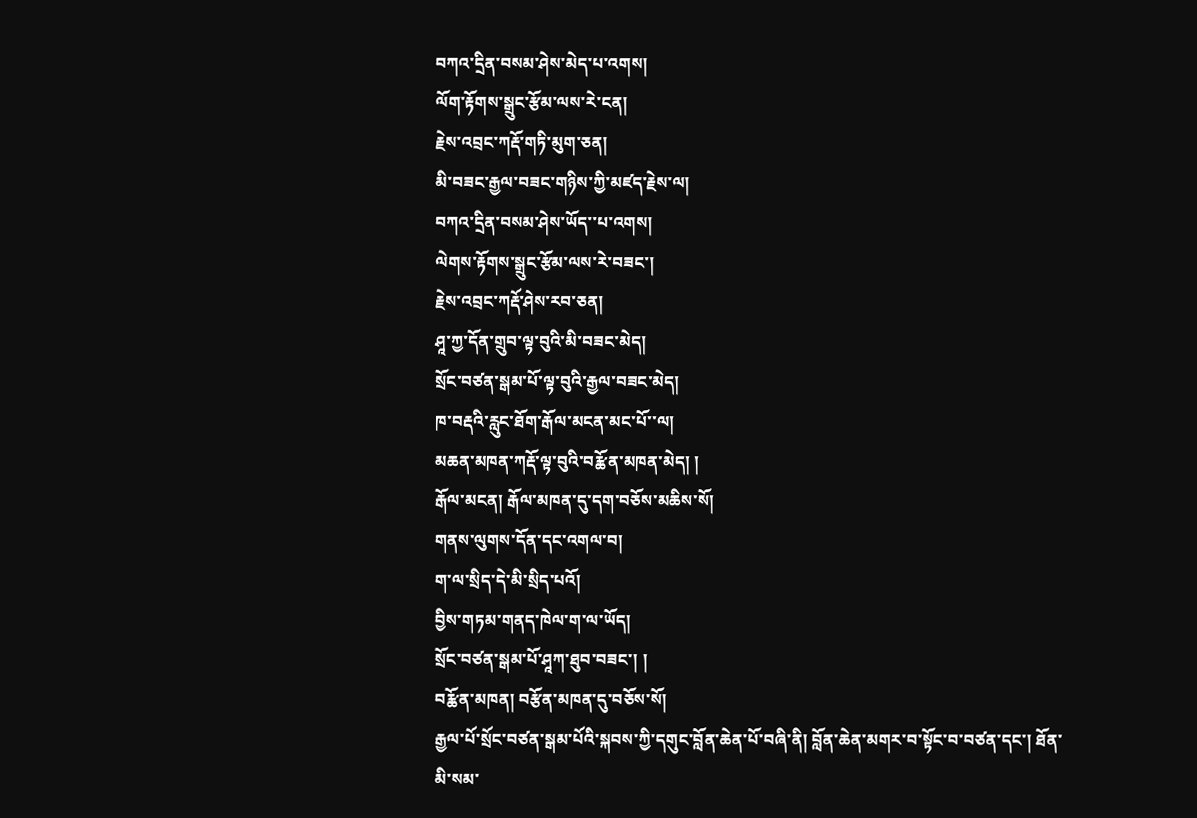བཀའ་དྲིན་བསམ་ཤེས་མེད་པ་འགས།
ལོག་རྟོགས་སྒྲུང་རྩོམ་ལས་རེ་ངན།
རྗེས་འབྲང་ཀརྡོ་གཏི་མུག་ཅན།
མི་བཟང་རྒྱལ་བཟང་གཉིས་ཀྱི་མཛད་རྗེས་ལ།
བཀའ་དྲིན་བསམ་ཤེས་ཡོད་་པ་འགས།
ལེགས་རྟོགས་སྒྲུང་རྩོམ་ལས་རེ་བཟང་།
རྗེས་འབྲང་ཀརྡོ་ཤེས་རབ་ཅན།
ཤཱ་ཀྱ་དོན་གྲུབ་ལྟ་བུའི་མི་བཟང་མེད།
སྲོང་བཙན་སྒམ་པོ་ལྟ་བུའི་རྒྱལ་བཟང་མེད།
ཁ་བརྡའི་རླུང་ཐོག་རྒོལ་མངན་མང་པོ་་ལ།
མཆན་མཁན་ཀརྡོ་ལྟ་བུའི་བརྪོན་མཁན་མེད། །
རྒོལ་མངན། རྒོལ་མཁན་དུ་དག་བཅོས་མཆིས་སོ།
གནས་ལུགས་དོན་དང་འགལ་བ།
ག་ལ་སྲིད་དེ་མི་སྲིད་པའོ།
བྱིས་གཏམ་གནད་ཁེལ་ག་ལ་ཡོད།
སྲོང་བཙན་སྒམ་པོ་ཤཱཀ་ཐུབ་བཟང་། །
བརྪོན་མཁན། བརྩོན་མཁན་དུ་བཅོས་སོ།
རྒྱལ་པོ་སྲོང་བཙན་སྒམ་པོའི་སྐབས་ཀྱི་དགུང་བློན་ཆེན་པོ་བཞི་ནི། བློན་ཆེན་མགར་བ་སྟོང་བ་བཙན་དང་། ཐོན་མི་སམ་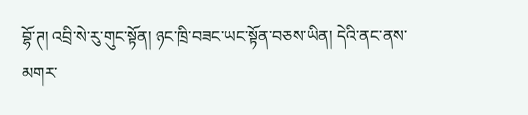བྷོ་ཊ། འབྲི་སེ་རུ་གུང་སྟོན། ཉང་ཁྲི་བཟང་ཡང་སྟོན་བཅས་ཡིན། དེའི་ནང་ནས་མགར་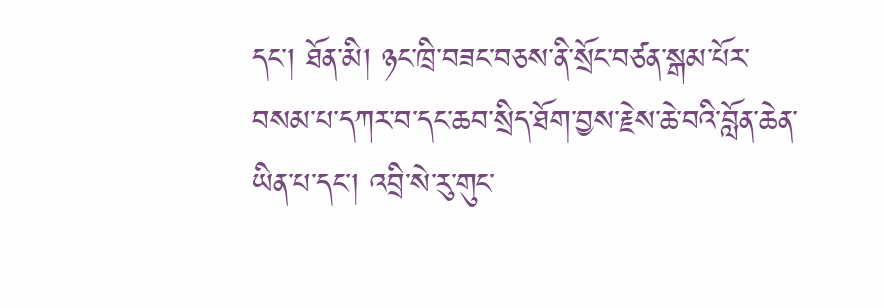དང་། ཐོན་མི། ཉང་ཁྲི་བཟང་བཅས་ནི་སྲོང་བཙན་སྒམ་པོར་བསམ་པ་དཀར་བ་དང་ཆབ་སྲིད་ཐོག་བྱས་རྗེས་ཆེ་བའི་བློན་ཆེན་ཡིན་པ་དང་། འབྲི་སེ་རུ་གུང་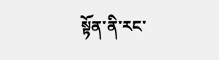སྟོན་ནི་རང་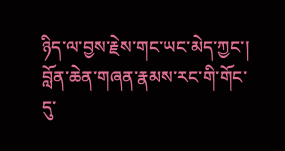ཉིད་ལ་བྱས་རྗེས་གང་ཡང་མེད་ཀྱང་། བློན་ཆེན་གཞན་རྣམས་རང་གི་གོང་དུ་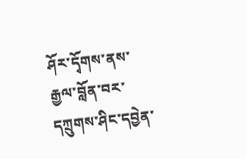ཤོར་དྭོགས་ནས་རྒྱལ་བློན་བར་དཀྲུགས་ཤིང་དབྱེན་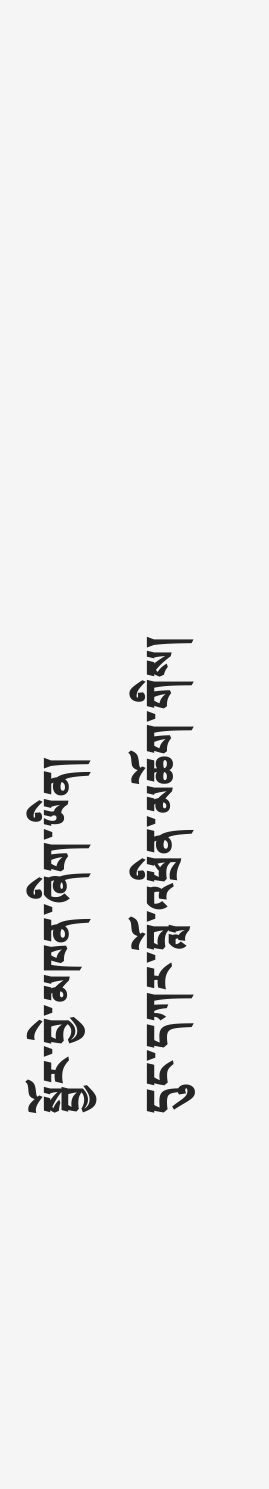སྦྱོར་བྱེ་མཁན་ཞིག་ཡིན།
དུང་དཀར་བློ་འཕྲིན་མཆོག་གིས།